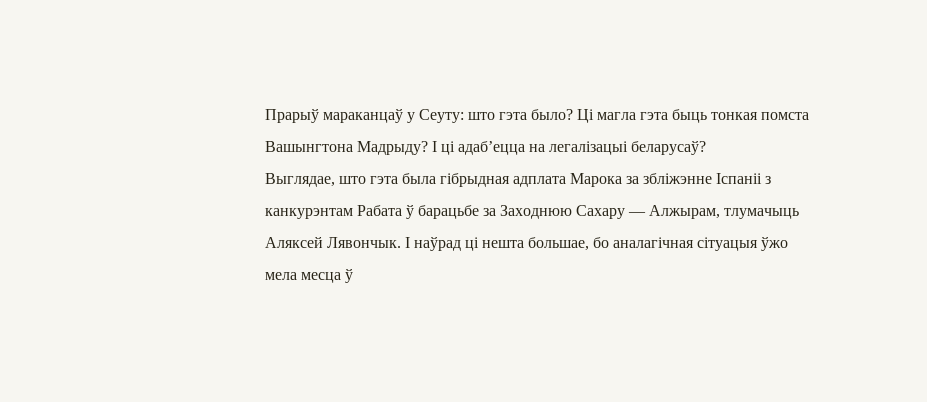Прарыў мараканцаў у Сеуту: што гэта было? Ці магла гэта быць тонкая помста Вашынгтона Мадрыду? І ці адаб’ецца на легалізацыі беларусаў?
Выглядае, што гэта была гібрыдная адплата Марока за збліжэнне Іспаніі з канкурэнтам Рабата ў барацьбе за Заходнюю Сахару — Алжырам, тлумачыць Аляксей Лявончык. І наўрад ці нешта большае, бо аналагічная сітуацыя ўжо мела месца ў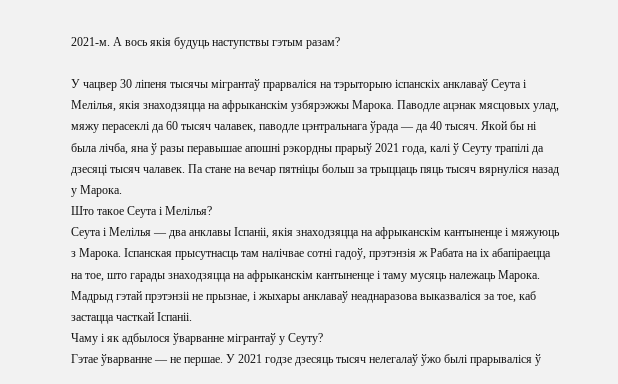2021-м. А вось якія будуць наступствы гэтым разам?

У чацвер 30 ліпеня тысячы мігрантаў прарваліся на тэрыторыю іспанскіх анклаваў Сеута і Мелілья, якія знаходзяцца на афрыканскім узбярэжжы Марока. Паводле ацэнак мясцовых улад, мяжу перасеклі да 60 тысяч чалавек, паводле цэнтральнага ўрада — да 40 тысяч. Якой бы ні была лічба, яна ў разы перавышае апошні рэкордны прарыў 2021 года, калі ў Сеуту трапілі да дзесяці тысяч чалавек. Па стане на вечар пятніцы больш за трыццаць пяць тысяч вярнуліся назад у Марока.
Што такое Сеута і Мелілья?
Сеута і Мелілья — два анклавы Іспаніі, якія знаходзяцца на афрыканскім кантыненце і мяжуюць з Марока. Іспанская прысутнасць там налічвае сотні гадоў, прэтэнзія ж Рабата на іх абапіраецца на тое, што гарады знаходзяцца на афрыканскім кантыненце і таму мусяць належаць Марока. Мадрыд гэтай прэтэнзіі не прызнае, і жыхары анклаваў неаднаразова выказваліся за тое, каб застацца часткай Іспаніі.
Чаму і як адбылося ўварванне мігрантаў у Сеуту?
Гэтае ўварванне — не першае. У 2021 годзе дзесяць тысяч нелегалаў ўжо былі прарываліся ў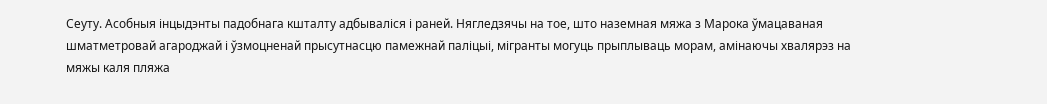Сеуту. Асобныя інцыдэнты падобнага кшталту адбываліся і раней. Нягледзячы на тое, што наземная мяжа з Марока ўмацаваная шматметровай агароджай і ўзмоцненай прысутнасцю памежнай паліцыі, мігранты могуць прыплываць морам, амінаючы хвалярэз на мяжы каля пляжа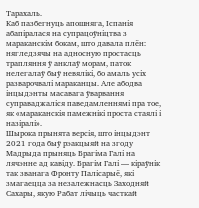Тарахаль.
Каб пазбегнуць апошняга, Іспанія абапіралася на супрацоўніцтва з мараканскім бокам, што давала плён: нягледзячы на адносную простасць трапляння ў анклаў морам, паток нелегалаў быў невялікі, бо амаль усіх разварочвалі мараканцы. Але абодва інцыдэнты масавага ўварвання суправаджаліся паведамленнямі пра тое, як «мараканскія памежнікі проста стаялі і назіралі».
Шырока прынята версія, што інцыдэнт 2021 года быў рэакцыяй на згоду Мадрыда прыняць Брагіма Галі на лячэнне ад кавіду. Брагім Галі — кіраўнік так званага Фронту Палісарыё, які змагаецца за незалежнасць Заходняй Сахары, якую Рабат лічыць часткай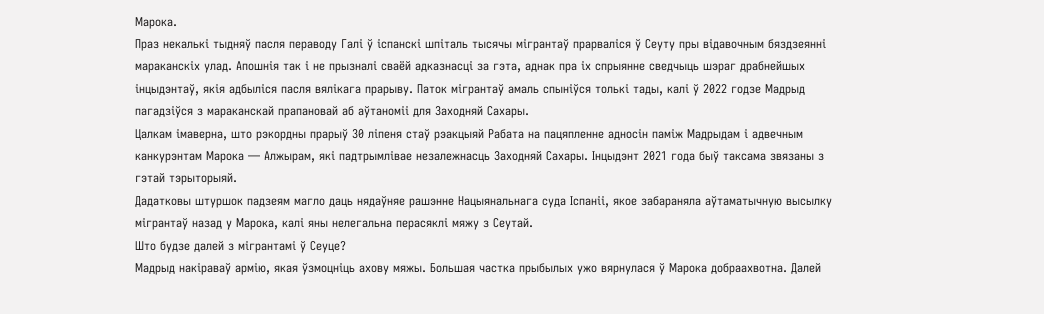Марока.
Праз некалькі тыдняў пасля пераводу Галі ў іспанскі шпіталь тысячы мігрантаў прарваліся ў Сеуту пры відавочным бяздзеянні мараканскіх улад. Апошнія так і не прызналі сваёй адказнасці за гэта, аднак пра іх спрыянне сведчыць шэраг драбнейшых інцыдэнтаў, якія адбыліся пасля вялікага прарыву. Паток мігрантаў амаль спыніўся толькі тады, калі ў 2022 годзе Мадрыд пагадзіўся з мараканскай прапановай аб аўтаноміі для Заходняй Сахары.
Цалкам імаверна, што рэкордны прарыў 30 ліпеня стаў рэакцыяй Рабата на пацяпленне адносін паміж Мадрыдам і адвечным канкурэнтам Марока — Алжырам, які падтрымлівае незалежнасць Заходняй Сахары. Інцыдэнт 2021 года быў таксама звязаны з гэтай тэрыторыяй.
Дадатковы штуршок падзеям магло даць нядаўняе рашэнне Нацыянальнага суда Іспаніі, якое забараняла аўтаматычную высылку мігрантаў назад у Марока, калі яны нелегальна перасяклі мяжу з Сеутай.
Што будзе далей з мігрантамі ў Сеуце?
Мадрыд накіраваў армію, якая ўзмоцніць ахову мяжы. Большая частка прыбылых ужо вярнулася ў Марока добраахвотна. Далей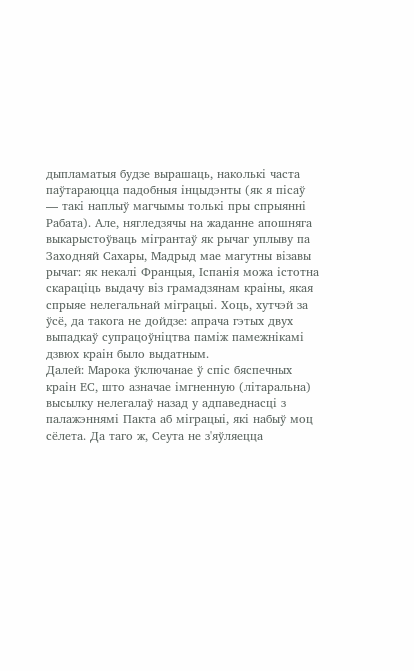дыпламатыя будзе вырашаць, наколькі часта паўтараюцца падобныя інцыдэнты (як я пісаў — такі наплыў магчымы толькі пры спрыянні Рабата). Але, нягледзячы на жаданне апошняга выкарыстоўваць мігрантаў як рычаг уплыву па Заходняй Сахары, Мадрыд мае магутны візавы рычаг: як некалі Францыя, Іспанія можа істотна скараціць выдачу віз грамадзянам краіны, якая спрыяе нелегальнай міграцыі. Хоць, хутчэй за ўсё, да такога не дойдзе: апрача гэтых двух выпадкаў супрацоўніцтва паміж памежнікамі дзвюх краін было выдатным.
Далей: Марока ўключанае ў спіс бяспечных краін ЕС, што азначае імгненную (літаральна) высылку нелегалаў назад у адпаведнасці з палажэннямі Пакта аб міграцыі, які набыў моц сёлета. Да таго ж, Сеута не з'яўляецца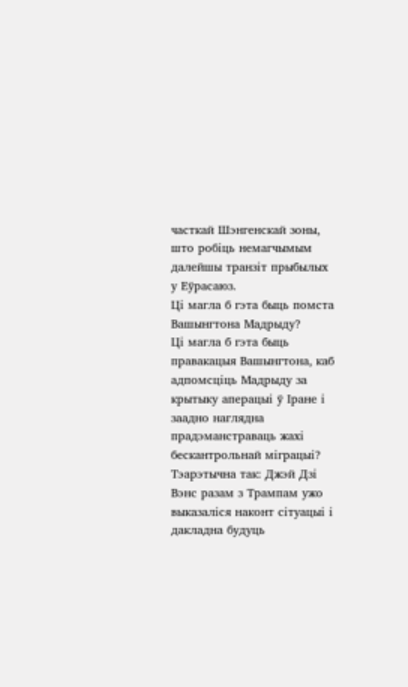часткай Шэнгенскай зоны, што робіць немагчымым далейшы транзіт прыбылых у Еўрасаюз.
Ці магла б гэта быць помста Вашынгтона Мадрыду?
Ці магла б гэта быць правакацыя Вашынгтона, каб адпомсціць Мадрыду за крытыку аперацыі ў Іране і заадно наглядна прадэманстраваць жахі бескантрольнай міграцыі?
Тэарэтычна так: Джэй Дзі Вэнс разам з Трампам ужо выказаліся наконт сітуацыі і дакладна будуць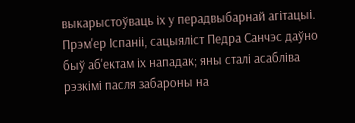выкарыстоўваць іх у перадвыбарнай агітацыі. Прэм'ер Іспаніі, сацыяліст Педра Санчэс даўно быў аб'ектам іх нападак; яны сталі асабліва рэзкімі пасля забароны на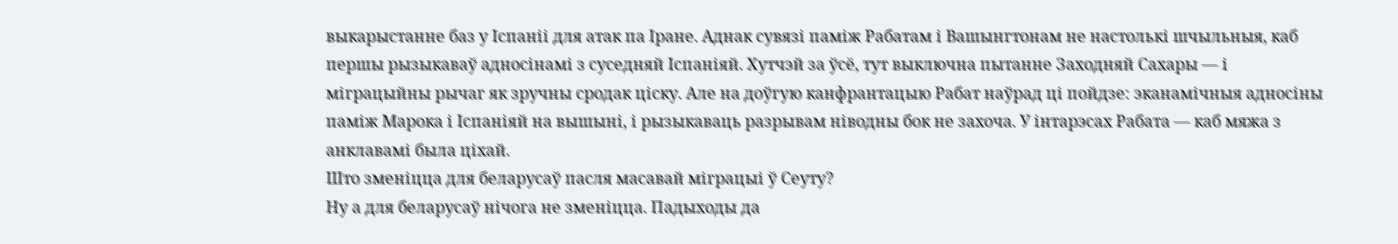выкарыстанне баз у Іспаніі для атак па Іране. Аднак сувязі паміж Рабатам і Вашынгтонам не настолькі шчыльныя, каб першы рызыкаваў адносінамі з суседняй Іспаніяй. Хутчэй за ўсё, тут выключна пытанне Заходняй Сахары — і міграцыйны рычаг як зручны сродак ціску. Але на доўгую канфрантацыю Рабат наўрад ці пойдзе: эканамічныя адносіны паміж Марока і Іспаніяй на вышыні, і рызыкаваць разрывам ніводны бок не захоча. У інтарэсах Рабата — каб мяжа з анклавамі была ціхай.
Што зменіцца для беларусаў пасля масавай міграцыі ў Сеуту?
Ну а для беларусаў нічога не зменіцца. Падыходы да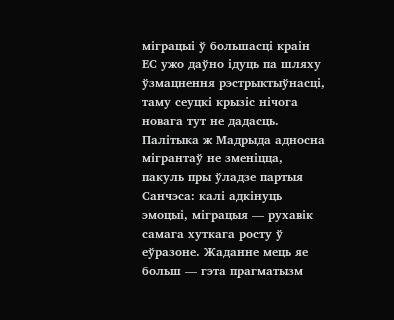міграцыі ў большасці краін ЕС ужо даўно ідуць па шляху ўзмацнення рэстрыктыўнасці, таму сеуцкі крызіс нічога новага тут не дадасць. Палітыка ж Мадрыда адносна мігрантаў не зменіцца, пакуль пры ўладзе партыя Санчэса: калі адкінуць эмоцыі, міграцыя — рухавік самага хуткага росту ў еўразоне. Жаданне мець яе больш — гэта прагматызм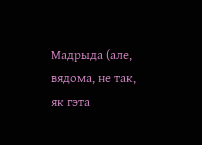Мадрыда (але, вядома, не так, як гэта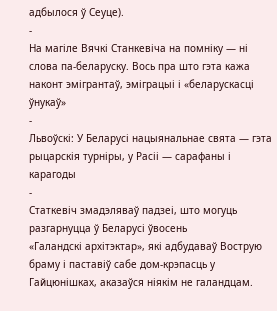адбылося ў Сеуце).
-
На магіле Вячкі Станкевіча на помніку — ні слова па-беларуску. Вось пра што гэта кажа наконт эмігрантаў, эміграцыі і «беларускасці ўнукаў»
-
Львоўскі: У Беларусі нацыянальнае свята — гэта рыцарскія турніры, у Расіі — сарафаны і карагоды
-
Статкевіч змадэляваў падзеі, што могуць разгарнуцца ў Беларусі ўвосень
«Галандскі архітэктар», які адбудаваў Вострую браму і паставіў сабе дом-крэпасць у Гайцюнішках, аказаўся ніякім не галандцам.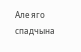Але яго спадчына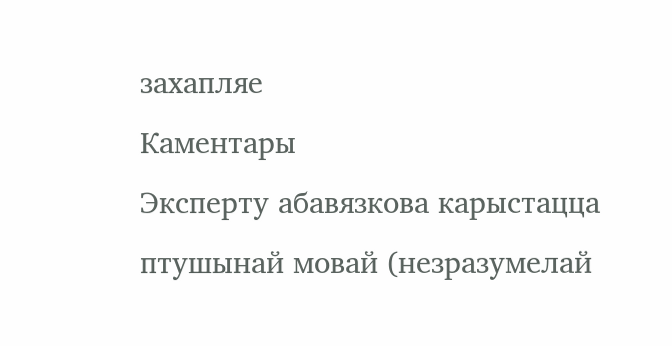захапляе
Каментары
Эксперту абавязкова карыстацца птушынай мовай (незразумелай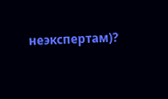неэкспертам)?